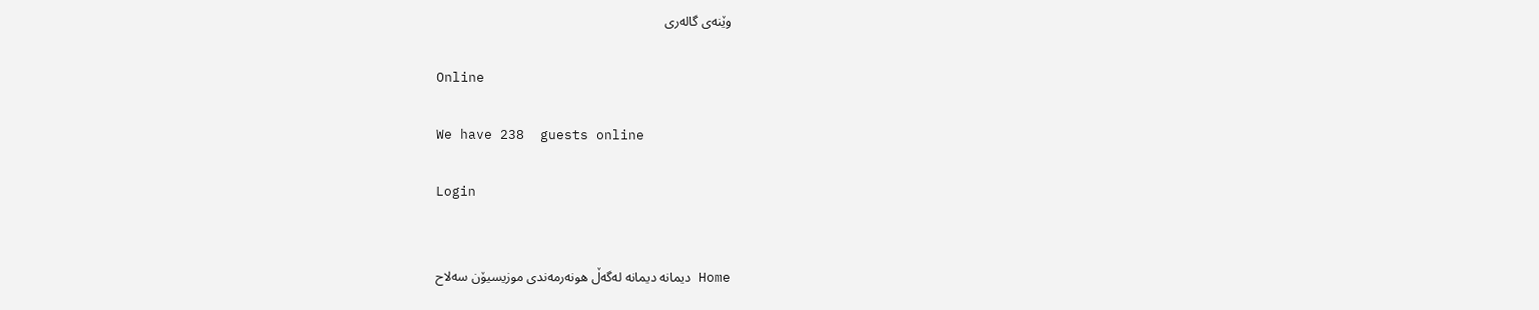وێنه‌ی گاله‌ری

Online

We have 238  guests online

Login


Home دیمانه دیمانه‌ له‌گه‌ڵ هونه‌رمه‌ندی موزیسیۆن سه‌لاح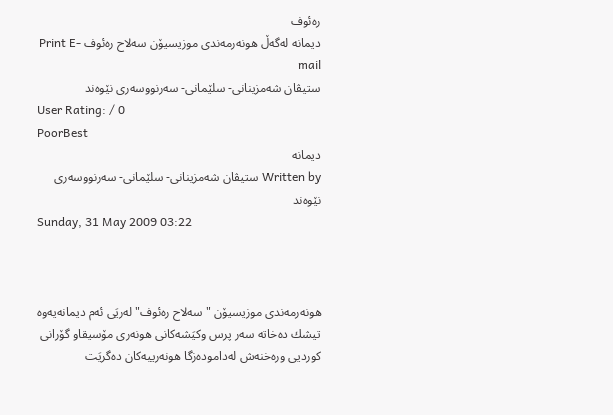ره‌ئوف
دیمانه‌ له‌گه‌ڵ هونه‌رمه‌ندی موزیسیۆن سه‌لاح ره‌ئوف Print E-mail
ستیڤان شه‌مزینانی- سلێمانی- سه‌ر‌نووسه‌ری نێوه‌ند
User Rating: / 0
PoorBest
دیمانه
Written by ستیڤان شه‌مزینانی- سلێمانی- سه‌ر‌نووسه‌ری نێوه‌ند
Sunday, 31 May 2009 03:22



هونه‌رمه‌ندی موزیسیۆن "سه‌لاح ره‌ئوف" له‌ریَی ئه‌م دیمانه‌یه‌وه‌ تیشك ده‌خاته‌ سه‌ر پرس وكیَشه‌كانی هونه‌ری مۆسیقاو گۆرانی كوردیی وره‌خنه‌ش له‌داموده‌زگا هونه‌رییه‌كان ده‌گریَت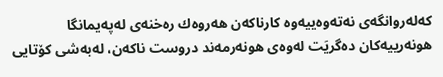كه‌له‌روانگه‌ی نه‌ته‌وه‌ییه‌وه‌ كارناكه‌ن هه‌روه‌ك ره‌خنه‌ی له‌په‌یمانگا هونه‌رییه‌كان ده‌گریَت له‌وه‌ی هونه‌رمه‌ند دروست ناكه‌ن، له‌به‌شی كۆتایی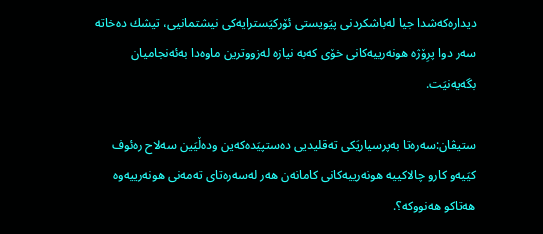دیداره‌كه‌شدا جیا له‌باشكردنی پیَویستی ئۆركیَسترایه‌كی نیشتمانیی، تیشك ده‌خاته‌ سه‌ر دوا پرِۆژه‌ هونه‌رییه‌كانی خۆی كه‌به‌ نیازه‌ له‌زووترین ماوه‌دا به‌ئه‌نجامیان بگه‌یه‌نیَت.

ستیڤان:سه‌ره‌تا به‌پرسیاریَكی ته‌قلیدیی ده‌ستپیَده‌كه‌ین وده‌ڵیَین سه‌لاح ره‌ئوف كیَیه‌و كارو چالاكییه‌ هونه‌رییه‌كانی كامانه‌ن هه‌ر له‌سه‌ره‌تای ته‌مه‌نی هونه‌رییه‌وه‌ هه‌تاكو هه‌نووكه‌؟.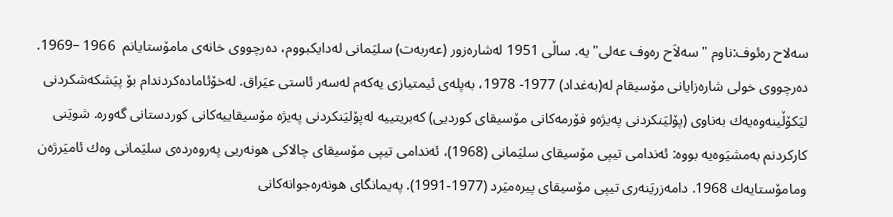سه‌لاح ره‌ئوف:ناوم "سه‌لاَح ره‌وف عه‌لی"یه‌. ساڵی 1951 له‌شاره‌زور (عه‌ربه‌ت) سلیَمانی له‌دایكبووم، ده‌رچووی خانه‌ی مامۆستایانم  1966 –1969. ده‌رچووی خولی شاره‌زایانی مۆسیقام له‌(به‌غداد) 1977- 1978، به‌پله‌ی ئیمتیازی یه‌كه‌م له‌سه‌ر ئاستی عیَراق. له‌خۆئاماده‌كردندام بۆ پیَشكه‌شكردنی لیَكۆڵینه‌وه‌یه‌ك به‌ناوی (پۆلیَنكردنی په‌یژه‌و فۆرمه‌كانی مۆسیقای كوردیی) كه‌بریتییه‌ له‌پۆلیَنكردنی په‌یژه‌ مۆسیقاییه‌كانی كوردستانی گه‌وره‌. شویَنی كاركردنم به‌مشیَوه‌یه‌ بووه‌: ئه‌ندامی تیپی مۆسیقای سلیَمانی (1968)، ئه‌ندامی تیپی مۆسیقای چالاكی هونه‌ریی په‌روه‌رده‌ی سلیَمانی وه‌ك ئامیَرژه‌ن  ومامۆستایه‌ك 1968. دامه‌زریَنه‌ری تیپی مۆسیقای پیره‌میَرد (1977-1991). په‌یمانگای هونه‌ره‌جوانه‌كانی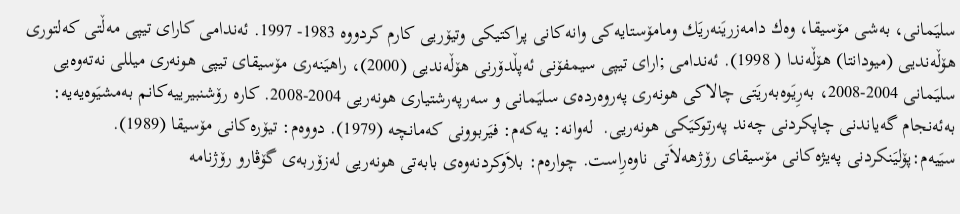سلیَمانی، به‌شی مۆسیقا، وه‌ك دامه‌زریَنه‌ریَك ومامۆستایه‌كی وانه‌كانی پراكتیكی وتیۆریی كارم كردووه‌ 1983- 1997. ئه‌ندامی كارای تیپی مه‌ڵتی كه‌لتوری هۆڵه‌ندیی (میودانتا) هۆڵه‌ندا ( 1998). ئه‌ندامی ;ارای تیپی سیمفۆنی ئه‌پڵدۆرنی هۆڵه‌ندیی (2000)، راهیَنه‌ری مۆسیقای تیپی هونه‌ری میللی نه‌ته‌وه‌یی سلیَمانی 2004-2008، به‌رِیَوه‌به‌ریَتی چالاكی هونه‌ری په‌روه‌رده‌ی سلیَمانی و سه‌رپه‌رشتیاری هونه‌ریی 2004-2008. كاره‌ رۆشنبیرییه‌كانم به‌مشیَوه‌یه‌یه‌: به‌ئه‌نجام گه‌یاندنی چاپكردنی چه‌ند په‌رتوكیَكی هونه‌ریی.  له‌وانه‌: یه‌كه‌م: فیَربوونی كه‌مانچه‌ (1979). دووه‌م: تیۆره‌كانی مۆسیقا (1989). سیَیه‌م:پۆلیَنكردنی په‌یژه‌كانی مۆسیقای رۆژهه‌لاَتی ناوه‌رِاست. چواره‌م: بلاَوكردنه‌وه‌ی بابه‌تی هونه‌ریی له‌زۆربه‌ی گۆڤارو رۆژنامه‌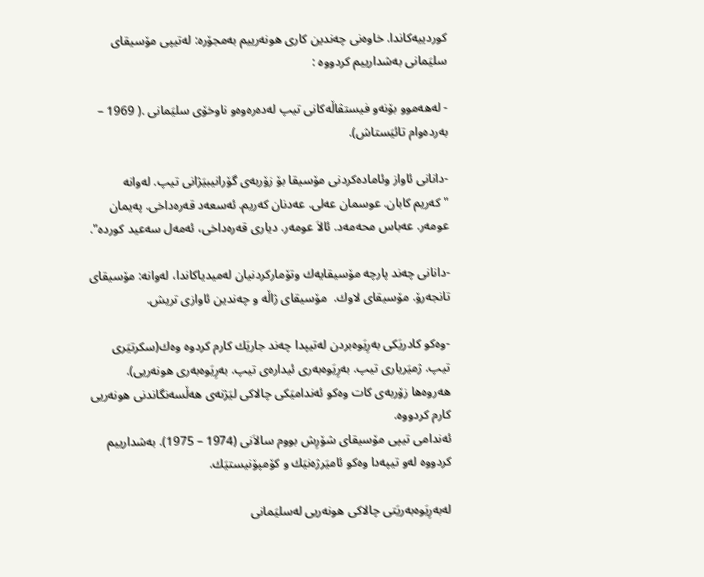كوردییه‌كاندا. خاوه‌نی چه‌ندین كاری هونه‌رییم به‌مجۆره‌: له‌تیپی مۆسیقای سلیَمانی به‌شدارییم كردووه‌ :

- له‌هه‌موو بۆنه‌و فیستڤاڵه‌كانی تیپ له‌ده‌ره‌وه‌و ناوخۆی سلیَمانی .( 1969 – به‌رده‌وام تائیَستاش).

-دانانی ئاواز وئاماده‌كردنی مۆسیقا بۆ زۆربه‌ی گۆرانیبیَژانی تیپ. له‌وانه‌ "كه‌ریم كابان. عوسمان عه‌لی. عه‌دنان كه‌ریم. ئه‌سعه‌د قه‌ره‌داخی. په‌یمان عومه‌ر. عه‌باس محه‌مه‌د. ئالاَ عومه‌ر. دیاری قه‌ره‌داخی، ئه‌مه‌ل سه‌عید كورده‌".

-دانانی چه‌ند پارچه‌ مۆسیقایه‌ك وتۆماركردنیان له‌میدیاكاندا، له‌وانه‌: مۆسیقای تانجه‌رۆ. مۆسیقای لاوك.  مۆسیقای ژاڵه‌ و چه‌ندین ئاوازی تریش.

-وه‌كو كادریَكی به‌رِیَوه‌بردن له‌تیپدا چه‌ند جاریَك كارم كردوه‌ وه‌ك(سكرتیَری تیپ. ژمیَریاری تیپ. به‌رِیَوه‌به‌ری ئیداره‌ی تیپ. به‌رِیَوه‌به‌ری هونه‌ریی). هه‌روه‌ها زۆربه‌ی كات وه‌كو ئه‌ندامیَكی چالاكی لیَژنه‌ی هه‌ڵسه‌نگاندنی هونه‌ریی كارم كردووه‌.
ئه‌ندامی تیپی مۆسیقای شۆرِش بووم سالاَنی (1974 – 1975). به‌شدارییم كردووه‌ له‌و تیپه‌دا وه‌كو ئامیَرژه‌نیَك و كۆمپۆنیستیَك.

له‌به‌رِیَوه‌به‌ریَتی چالاكی هونه‌ریی له‌سلیَمانی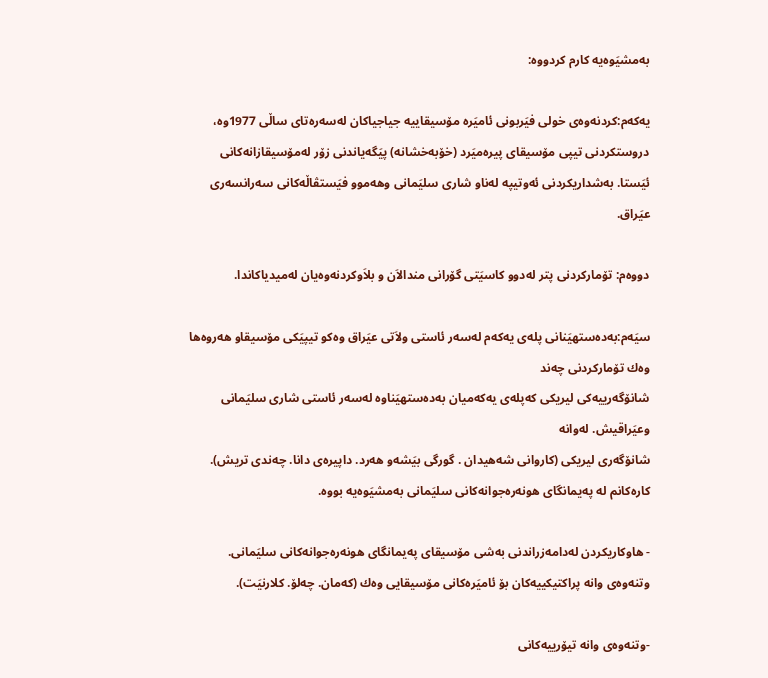به‌مشیَوه‌یه‌ كارم كردووه‌:

یه‌كه‌م:كردنه‌وه‌ی خولی فیَربونی ئامیَره‌ مۆسیقاییه‌ جیاجیاكان له‌سه‌ره‌تای ساڵی 1977وه‌، دروستكردنی تیپی مۆسیقای پیره‌میَرد (خۆبه‌خشانه‌) پیَگه‌یاندنی زۆر له‌مۆسیقازانه‌كانی ئیَستا. به‌شداریكردنی ئه‌وتیپه‌ له‌ناو شاری سلیَمانی وهه‌موو فیَستڤاڵه‌كانی سه‌رانسه‌ری عیَراق.

دووه‌م: تۆماركردنی پتر له‌دوو كاسیَتی گۆرانی مندالاَن و بلاَوكردنه‌وه‌یان له‌میدیاكاندا.

سیَه‌م:به‌ده‌ستهیَنانی پله‌ی یه‌كه‌م له‌سه‌ر ئاستی ولاَتی عیَراق وه‌كو تیپیَكی مۆسیقاو هه‌روه‌ها وه‌ك تۆماركردنی چه‌ند
شانۆگه‌رییه‌كی لیریكی كه‌پله‌ی یه‌كه‌میان به‌ده‌ستهیَناوه‌ له‌سه‌ر ئاستی شاری سلیَمانی وعیَراقیش. له‌وانه‌
شانۆگه‌ری لیریكی (كاروانی شه‌هیدان . گورگی بیَشه‌و هه‌رد. داپیره‌ی دانا. چه‌ندی تریش).
كاره‌كانم له‌ په‌یمانگای هونه‌ره‌جوانه‌كانی سلیَمانی به‌مشیَوه‌یه‌ بووه‌.

- هاوكاریكردن له‌دامه‌زراندنی به‌شی مۆسیقای په‌یمانگای هونه‌ره‌جوانه‌كانی سلیَمانی. وتنه‌وه‌ی وانه‌ پراكتیكییه‌كان بۆ ئامیَره‌كانی مۆسیقایی وه‌ك (كه‌مان. چه‌لۆ. كلارنیَت).

-وتنه‌وه‌ی وانه‌ تیۆرییه‌كانی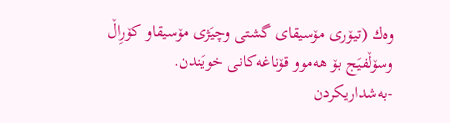وه‌ك (تیۆری مۆسیقای گشتی وچیَژی مۆسیقاو كۆرِاڵ وسۆڵفیَج بۆ هه‌موو قۆناغه‌كانی خویَندن.
-به‌شداریكردن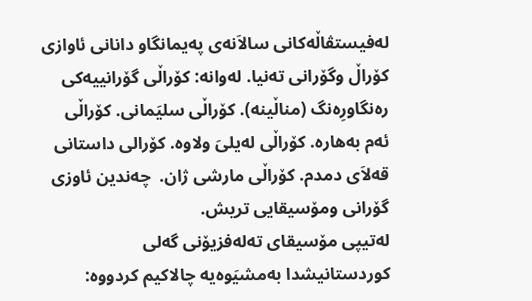له‌فیستڤاڵه‌كانی سالاَنه‌ی په‌یمانگاو دانانی ئاوازی كۆراڵ وگۆرانی ته‌نیا. له‌وانه‌: كۆراڵی گۆرانییه‌كی ره‌نگاورِه‌نگ (مناڵینه‌). كۆراڵی سلیَمانی. كۆراڵی ئه‌م به‌هاره‌. كۆراڵی له‌یلیَ ولاوه‌. كۆرالی داستانی قه‌لاَی دمدم. كۆراڵی مارشی ژان.  چه‌ندین ئاوزی گۆرانی ومۆسیقایی تریش.
له‌تیپی مۆسیقای ته‌له‌فزیۆنی گه‌لی كوردستانیشدا به‌مشیَوه‌یه‌ چالاكیم كردووه‌: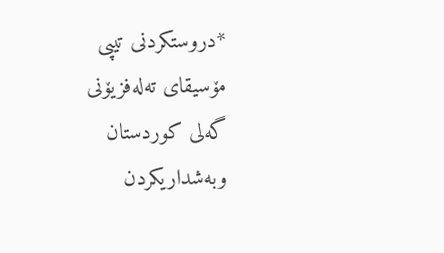*دروستكردنی تیپی مۆسیقای ته‌له‌فزیۆنی گه‌لی كوردستان وبه‌شداریكردن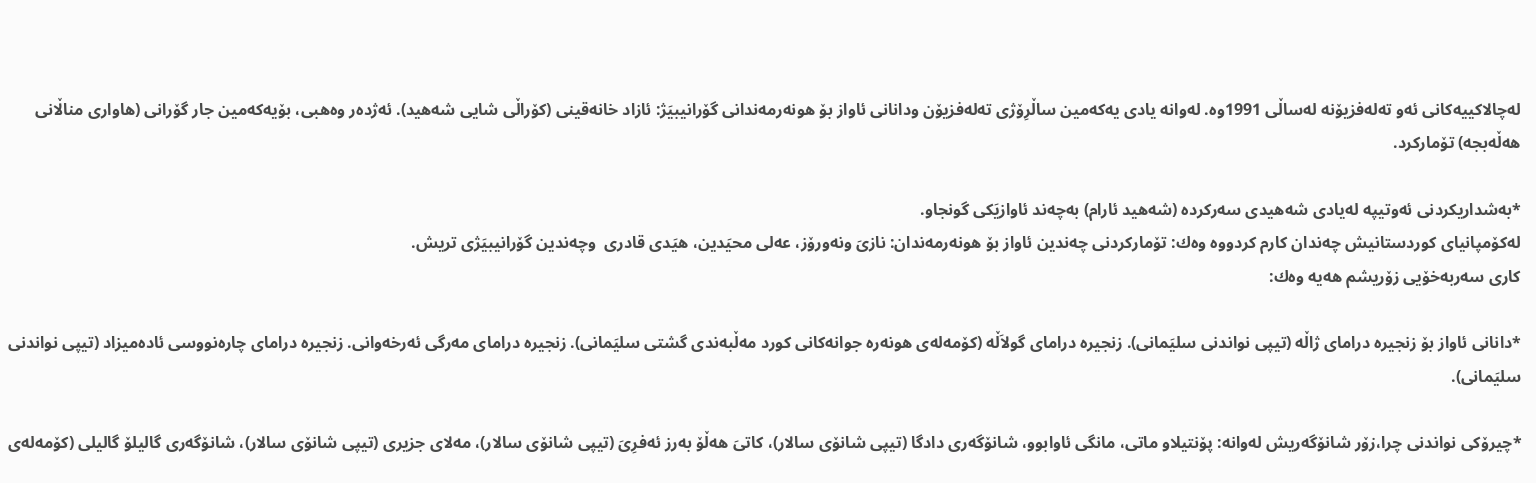له‌چالاكییه‌كانی ئه‌و ته‌له‌فزیۆنه‌ له‌ساڵی 1991وه‌. له‌وانه‌ یادی یه‌كه‌مین ساڵرِۆژی ته‌له‌فزیۆن ودانانی ئاواز بۆ هونه‌رمه‌ندانی گۆرانیبیَژ: ئازاد خانه‌قینی (كۆراڵی شایی شه‌هید). ئه‌ژده‌ر وه‌هبی، بۆیه‌كه‌مین جار گۆرانی (هاواری مناڵانی هه‌ڵه‌بجه‌) تۆماركرد.

*به‌شداریكردنی ئه‌وتیپه‌ له‌یادی شه‌هیدی سه‌ركرده‌ (شه‌هید ئارام) به‌چه‌ند ئاوازیَكی گونجاو.
له‌كۆمپانیای كوردستانیش چه‌ندان كارم كردووه‌ وه‌ك: تۆماركردنی چه‌ندین ئاواز بۆ هونه‌رمه‌ندان: نازیَ ونه‌ورۆز، عه‌لی محیَدین، هیَدی قادری  وچه‌ندین گۆرانیبیَژی تریش.
كاری سه‌ربه‌خۆیی زۆریشم هه‌یه‌ وه‌ك:

*دانانی ئاواز بۆ زنجیره‌ درامای ژاڵه‌ (تیپی نواندنی سلیَمانی). زنجیره‌ درامای گولاَڵه‌ (كۆمه‌له‌ی هونه‌ره‌ جوانه‌كانی كورد مه‌ڵبه‌ندی گشتی سلیَمانی). زنجیره‌ درامای مه‌رگی ئه‌رخه‌وانی. زنجیره‌ درامای چاره‌نووسی ئاده‌میزاد (تیپی نواندنی سلیَمانی).

*چیرۆكی نواندنی چرا،زۆر شانۆگه‌ریش له‌وانه‌: پۆنتیلاو ماتی، مانگی ئاوابوو، شانۆگه‌ری دادگا (تیپی شانۆی سالار)، كاتیَ هه‌ڵۆ به‌رز ئه‌فرِیَ (تیپی شانۆی سالار)، مه‌لای جزیری (تیپی شانۆی سالار)، شانۆگه‌ری گالیلۆ گالیلی (كۆمه‌له‌ی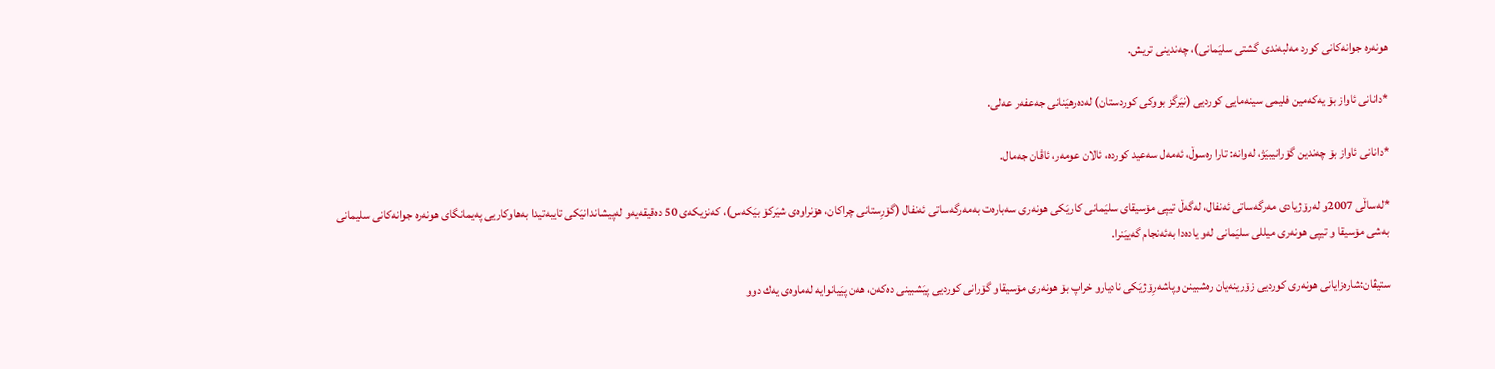هونه‌ره‌ جوانه‌كانی كورد مه‌لبه‌ندی گشتی سلیَمانی)، چه‌ندینی تریش.

*دانانی ئاواز بۆ یه‌كه‌مین فلیمی سینه‌مایی كوردیی (نیَرگز بووكی كوردستان) له‌ده‌رهیَنانی جه‌عفه‌ر عه‌لی.

*دانانی ئاواز بۆ چه‌ندین گۆرانیبیَژ، له‌وانه‌: تارا ره‌سوڵ، ئه‌مه‌ل سه‌عید كورده‌، ئالان عومه‌ر، ئاڤان جه‌مال.

*له‌ساڵی 2007و له‌رۆژیادی مه‌رگه‌ساتی ئه‌نفال، له‌گه‌ڵ تیپی مۆسیقای سلیَمانی كاریَكی هونه‌ری سه‌باره‌ت به‌مه‌رگه‌ساتی ئه‌نفال (گۆرِستانی چراكان، هۆنراوه‌ی شیَركۆ بیَكه‌س)، كه‌نزیكه‌ی 50 ده‌قیقه‌یه‌و له‌پیشاندانیَكی تایبه‌تیدا به‌هاوكاریی په‌یمانگای هونه‌ره‌ جوانه‌كانی سلیمانی به‌شی مۆسیقا و تیپی هونه‌ری میللی سلیَمانی له‌و‌ یاده‌دا به‌ئه‌نجام گه‌ییَنرا.

ستیڤان:شاره‌زایانی هونه‌ری كوردیی زۆرینه‌یان ره‌شبینن وپاشه‌رِۆژیَكی نادیارو خراپ بۆ هونه‌ری مۆسیقاو گۆرانی كوردیی پیَشبینی ده‌كه‌ن، هه‌ن پیَیانوایه‌ له‌ماوه‌ی یه‌ك دوو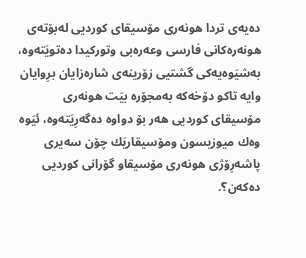ده‌یه‌ی تردا هونه‌ری مۆسیقای كوردیی له‌بۆته‌ی هونه‌ره‌كانی فارسی وعه‌ره‌بی وتوركیدا ده‌تویَته‌وه‌، به‌شیَوه‌یه‌كی گشتیی زۆرینه‌ی شاره‌زایان برِوایان وایه‌ تاكو دۆخه‌كه‌ به‌مجۆره‌ بیَت هونه‌ری مۆسیقای كوردیی هه‌ر بۆ دواوه‌ ده‌گه‌رِیَته‌وه‌، ئیَوه‌ وه‌ك میوزیسون ومۆسیقاریَك چۆن سه‌یری پاشه‌رِۆژی هونه‌ری مۆسیقاو گۆرانی كوردیی ده‌كه‌ن؟.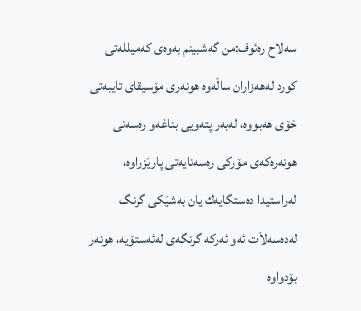سه‌لاح ره‌ئوف:من گه‌شبینم به‌وه‌ی كه‌میلله‌تی كورد له‌هه‌زاران ساڵه‌وه‌ هونه‌ری مۆسیقای تایبه‌تی خۆی هه‌بووه‌، له‌به‌ر پته‌ویی بناغه‌و ره‌سه‌نی هونه‌ره‌كه‌ی مۆركی ره‌سه‌نایه‌تی پاریَزراوه‌، له‌راستیدا ده‌ستگایه‌ك یان به‌شیَكی گرنگ له‌ده‌سه‌لاَت ئه‌و ئه‌ركه‌ گرنگه‌ی له‌ئه‌ستۆیه‌، هونه‌ر بۆدواوه‌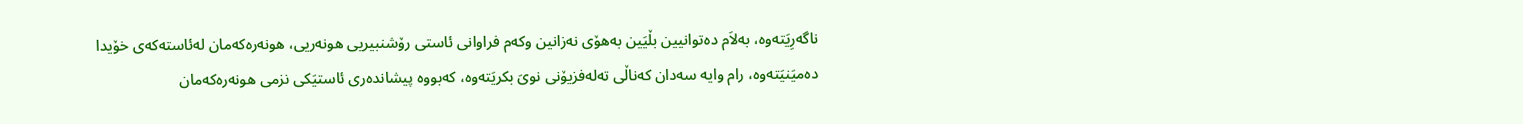ناگه‌رِیَته‌وه‌، به‌لاَم ده‌توانیین بڵیَین به‌هۆی نه‌زانین وكه‌م فراوانی ئاستی رۆشنبیریی هونه‌ریی، هونه‌ره‌كه‌مان له‌ئاسته‌كه‌ی خۆیدا ده‌میَنیَته‌وه‌، رام وایه‌ سه‌دان كه‌ناڵی ته‌له‌فزیۆنی نویَ بكریَته‌وه‌، كه‌بووه‌ پیشانده‌ری ئاستیَكی نزمی هونه‌ره‌كه‌مان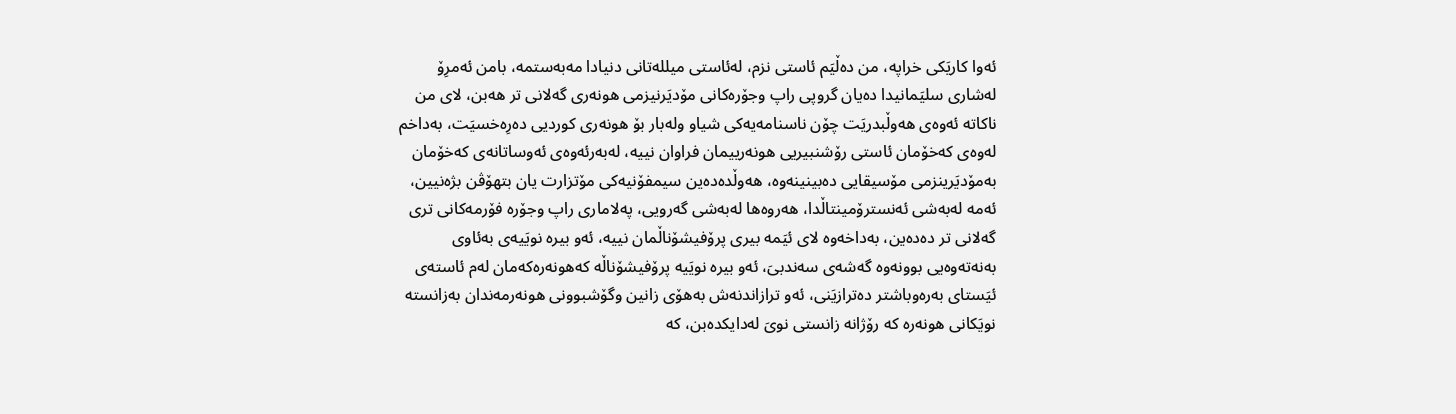ئه‌وا كاریَكی خراپه‌، من ده‌ڵیَم ئاستی نزم، له‌ئاستی میلله‌تانی دنیادا مه‌به‌ستمه‌، بامن ئه‌مرِۆ له‌شاری سلیَمانیدا ده‌یان گروپی راپ وجۆره‌كانی مۆدیَرنیزمی هونه‌ری گه‌لانی تر هه‌بن، لای من ناكاته‌ ئه‌وه‌ی هه‌وڵبدریَت چۆن ناسنامه‌یه‌كی شیاو وله‌بار بۆ هونه‌ری كوردیی ده‌رِه‌خسیَت، به‌داخم له‌وه‌ی كه‌خۆمان ئاستی رۆشنبیریی هونه‌رییمان فراوان نییه‌، له‌به‌رئه‌وه‌ی ئه‌وساتانه‌ی كه‌خۆمان به‌مۆدیَرینزمی مۆسیقایی ده‌بینینه‌وه‌، هه‌وڵده‌ده‌ین سیمفۆنیه‌كی مۆتزارت یان بتهۆڤن بژه‌نیین، ئه‌مه‌ له‌به‌شی ئه‌نسترۆمینتاڵدا، هه‌روه‌ها له‌به‌شی گه‌رویی، په‌لاماری راپ وجۆره‌ فۆرمه‌كانی تری گه‌لانی تر ده‌ده‌ین، به‌داخه‌وه‌ لای ئیَمه‌ بیری پرۆفیشۆناڵمان نییه‌، ئه‌و بیره‌ نویَیه‌ی‌ به‌ئاوی به‌نه‌ته‌وه‌یی بوونه‌وه‌ گه‌شه‌ی سه‌ندبیَ، ئه‌و بیره‌ نویَیه‌ ‌پرۆفیشۆناڵه‌ كه‌هونه‌ره‌كه‌مان له‌م ئاسته‌ی ئیَستای به‌ره‌وباشتر ده‌ترازیَنی، ئه‌و ترازاندنه‌ش به‌هۆی زانین وگۆشبوونی هونه‌رمه‌ندان به‌زانسته‌ نویَكانی هونه‌ره‌ كه‌ رۆژانه‌ زانستی نویَ له‌دایكده‌بن، كه‌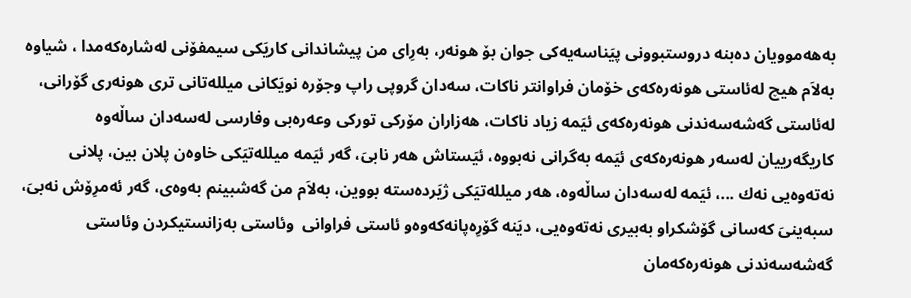به‌هه‌موویان ده‌بنه‌ دروستبوونی پیَناسه‌یه‌كی جوان بۆ هونه‌ر، به‌رِای من پیشاندانی كاریَكی سیمفۆنی له‌شاره‌كه‌مدا ، شیاوه‌ به‌لاَم هیچ له‌ئاستی هونه‌ره‌كه‌ی خۆمان فراوانتر ناكات، سه‌دان گروپی راپ وجۆره‌ نویَكانی میلله‌تانی تری هونه‌ری گۆرانی، له‌ئاستی گه‌شه‌سه‌ندنی هونه‌ره‌كه‌ی ئیَمه‌ زیاد ناكات، هه‌زاران مۆركی توركی وعه‌ره‌بی وفارسی له‌سه‌دان ساڵه‌وه‌ كاریگه‌رییان له‌سه‌ر هونه‌ره‌كه‌ی ئیَمه‌ به‌گرانی نه‌بووه‌، ئیَستاش هه‌ر نابیَ، گه‌ر ئیَمه‌ میلله‌تیَكی خاوه‌ن پلان بین، پلانی نه‌ته‌وه‌یی نه‌ك ...، ئیَمه‌ له‌سه‌دان ساڵه‌وه‌، هه‌ر میلله‌تیَكی ژیَرده‌سته‌ بووین، به‌لاَم من گه‌شبینم به‌وه‌ی، گه‌ر ئه‌مرِۆش نه‌بیَ، سبه‌ینیَ كه‌سانی گۆشكراو به‌بیری نه‌ته‌وه‌یی، دیَنه‌ گۆرِه‌پانه‌كه‌وه‌و ئاستی فراوانی  وئاستی به‌زانستیكردن وئاستی گه‌شه‌سه‌ندنی هونه‌ره‌كه‌مان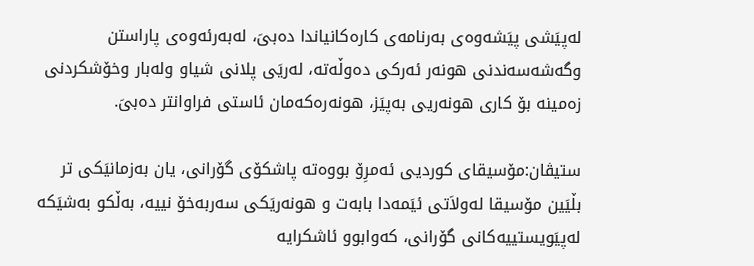له‌پیَشی پیَشه‌وه‌ی به‌رنامه‌ی كاره‌كانیاندا ده‌بیَ‌، له‌به‌رئه‌وه‌ی پاراستن وگه‌شه‌سه‌ندنی هونه‌ر ئه‌ركی ده‌وڵه‌ته‌، له‌ریَی پلانی شیاو وله‌بار وخۆشكردنی زه‌مینه‌ بۆ كاری هونه‌ریی به‌پیَز، هونه‌ره‌كه‌مان ئاستی فراوانتر ده‌بیَ.

ستیڤان:مۆسیقای كوردیی ئه‌مرِۆ بووه‌ته‌ پاشكۆی گۆرانی، یان به‌زمانیَكی تر بڵیَین مۆسیقا له‌ولاَتی ئیَمه‌دا بابه‌ت و هونه‌ریَكی سه‌ربه‌خۆ نییه‌، به‌ڵكو به‌شیَكه‌ له‌پیَویستییه‌كانی گۆرانی، كه‌وابوو ئاشكرایه‌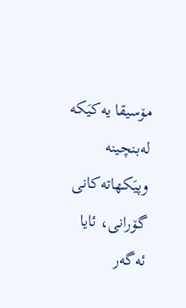مۆسیقا یه‌كیَكه‌ له‌بنچینه‌ وپیَكهاته‌كانی گۆرانی، ئایا ئه‌گه‌ر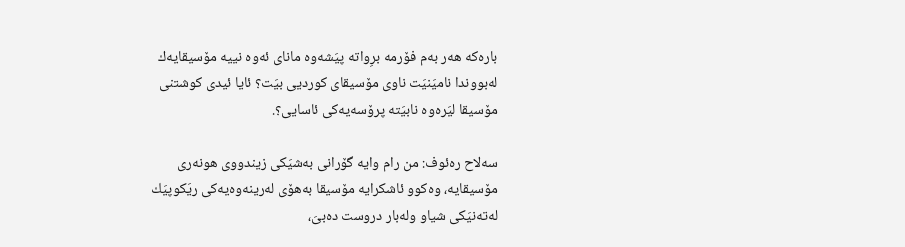باره‌كه‌ هه‌ر به‌م فۆرمه‌ برِواته‌ پیَشه‌وه‌ مانای ئه‌وه‌ نییه‌ مۆسیقایه‌ك له‌بووندا نامیَنیَت ناوی مۆسیقای كوردیی بیَت؟ ئایا ئیدی كوشتنی مۆسیقا لیَره‌وه‌ نابیَته‌ پرۆسه‌یه‌كی ئاسایی؟.

سه‌لاح ره‌ئوف: من رام وایه‌ گۆرانی به‌شیَكی زیندووی هونه‌ری مۆسیقایه‌، وه‌كوو ئاشكرایه‌ مۆسیقا به‌هۆی له‌رینه‌وه‌یه‌كی ریَكوپیَك له‌ته‌نیَكی شیاو وله‌بار دروست ده‌بیَ،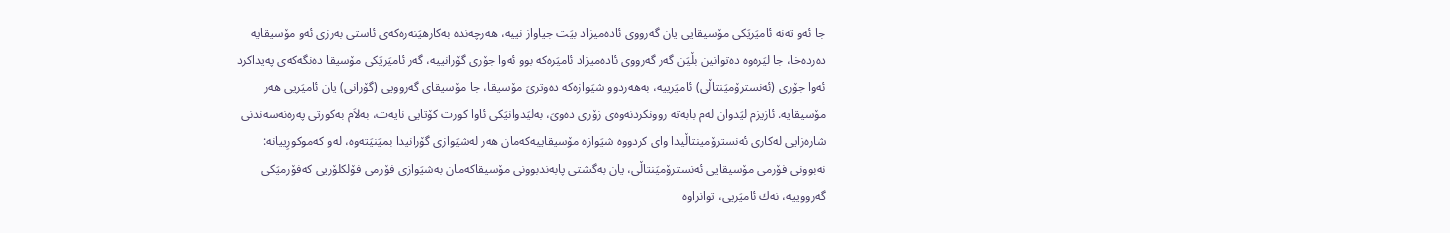جا ئه‌و ته‌نه‌ ئامیَریَكی مۆسیقایی یان گه‌رووی ئاده‌میزاد بیَت جیاواز نییه‌، هه‌رچه‌نده‌ به‌كارهیَنه‌ره‌كه‌ی ئاستی به‌رزی ئه‌و مۆسیقایه‌ ده‌رده‌خا، جا لیَره‌وه‌ ده‌توانین بڵیَن گه‌ر گه‌رووی ئاده‌میزاد ئامیَره‌كه‌ بوو ئه‌وا جۆری گۆرانییه‌، گه‌ر ئامیَریَكی مۆسیقا ده‌نگه‌كه‌ی په‌یداكرد ئه‌وا جۆری (ئه‌نسترۆمیَنتاڵی) ئامیَرییه‌، به‌هه‌ردوو شیَوازه‌كه‌ ده‌وتریَ مۆسیقا، جا مۆسیقای گه‌روویی (گۆرانی) یان ئامیَریی هه‌ر مۆسیقایه‌. ئازیزم لیَدوان له‌م بابه‌ته‌ روونكردنه‌وه‌ی زۆری ده‌ویَ، به‌لیَدوانیَكی ئاوا كورت كۆتایی نایه‌ت، به‌لاَم به‌كورتی په‌ره‌نه‌سه‌ندنی شاره‌زایی له‌كاری ئه‌نسترۆمینتاڵیدا وای كردووه‌ شیَوازه‌ مۆسیقاییه‌كه‌مان هه‌ر له‌شیَوازی گۆرانیدا بمیَنیَته‌وه‌، له‌و كه‌موكورِییانه‌: نه‌بوونی فۆرمی مۆسیقایی ئه‌نسترۆمیَنتاڵی، یان به‌گشتی پابه‌ندبوونی مۆسیقاكه‌مان به‌شیَوازی فۆرمی فۆلكلۆریی كه‌فۆرمیَكی گه‌رووییه‌، نه‌ك ئامیَریی، توانراوه‌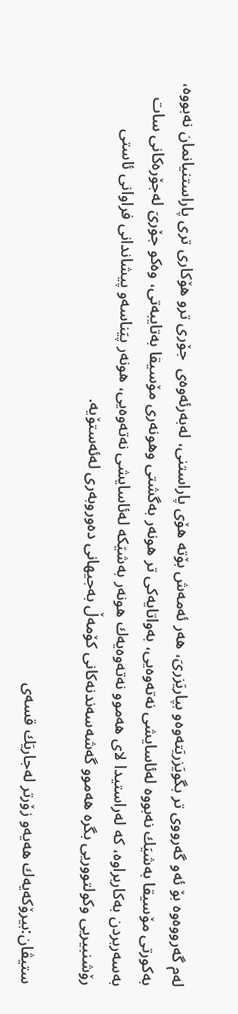له‌م گه‌رووه‌وه‌ بۆ ئه‌و گه‌رووی تر بگویَزریَته‌وه‌و بپاریَزریَ، هه‌ر ئه‌مه‌ش بۆته‌ هۆی پاراستنی، له‌به‌رئه‌وه‌ی  جۆری ترو هۆكاری تری پاراستنیانمان نه‌بووه‌، به‌كورتی مۆسیقا به‌شیَك نه‌بووه‌ له‌ئاسایشی نه‌ته‌وه‌یی، به‌واتایه‌كی تر هونه‌ر به‌گشتی وهونه‌ری مۆسیقا به‌تایبه‌تی، وه‌كو جۆریَ له‌جۆره‌كانی سات به‌سه‌ربردن به‌كاربراوه‌، كه‌ له‌راستیدا لای هه‌موو نه‌ته‌وه‌یه‌ك هونه‌ر به‌شیَكه‌ له‌ئاسایشی نه‌ته‌وه‌یی، هونه‌ر پیَناسه‌و پیشاندانی فراوانی ئاستی رۆشنبیریی وكولتووریی بگره‌ هه‌موو گه‌شه‌سه‌ندنه‌كانی كۆمه‌ڵ به‌جیهانی ده‌وروبه‌ری له‌ئه‌ستۆیه‌.

ستیڤان:بیرۆكه‌یه‌ك هه‌یه‌و زۆرتر له‌جاریَك قسه‌ی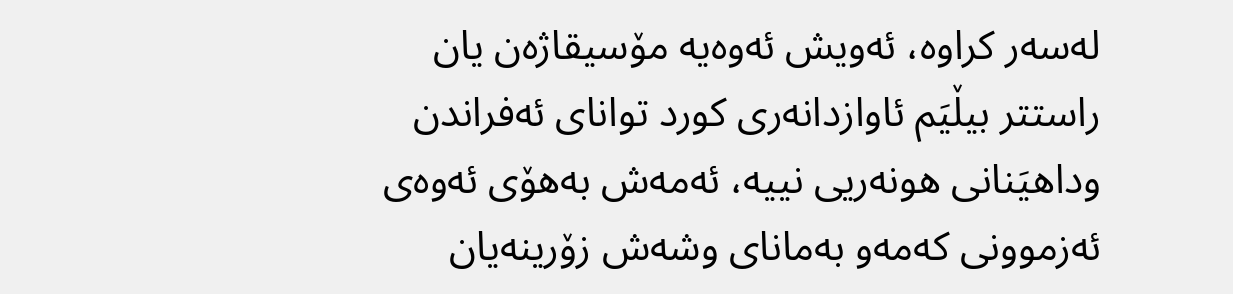له‌سه‌ر كراوه‌، ئه‌ویش ئه‌وه‌یه‌ مۆسیقاژه‌ن یان راستتر بیڵیَم ئاوازدانه‌ری كورد توانای ئه‌فراندن وداهیَنانی هونه‌ریی نییه‌، ئه‌مه‌ش به‌هۆی ئه‌وه‌ی ئه‌زموونی كه‌مه‌و به‌مانای وشه‌ش زۆرینه‌یان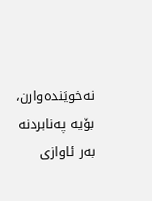نه‌خویَنده‌وارن، بۆیه‌ په‌نابردنه‌ به‌ر ئاوازی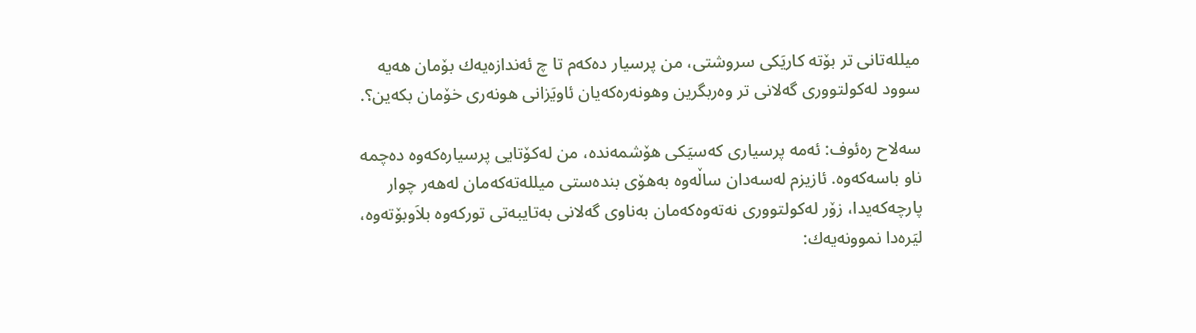میلله‌تانی تر بۆته‌ كاریَكی سروشتی، من پرسیار ده‌كه‌م تا چ ئه‌ندازه‌یه‌ك بۆمان هه‌یه‌ سوود له‌كولتووری گه‌لانی تر وه‌ربگرین وهونه‌ره‌كه‌یان ئاویَزانی هونه‌ری خۆمان بكه‌ین؟.

سه‌لاح ره‌ئوف: ئه‌مه‌ پرسیاری كه‌سیَكی هۆشمه‌نده‌، من له‌كۆتایی پرسیاره‌كه‌وه‌ ده‌چمه‌ ناو باسه‌كه‌وه‌. ئازیزم له‌سه‌دان ساڵه‌وه‌ به‌هۆی بنده‌ستی میلله‌ته‌كه‌مان له‌هه‌ر چوار پارچه‌كه‌یدا، زۆر له‌كولتووری نه‌ته‌وه‌كه‌مان به‌ناوی گه‌لانی به‌تایبه‌تی توركه‌وه‌ بلاَوبۆته‌وه‌، لیَره‌دا نموونه‌یه‌ك: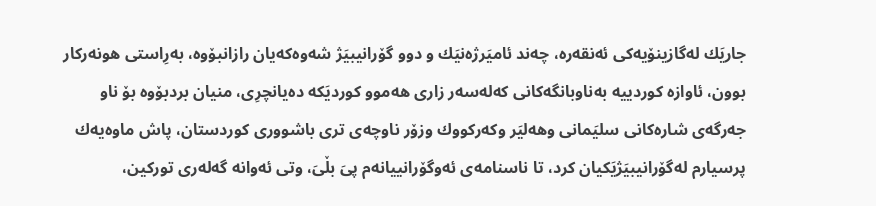جاریَك له‌گازینۆیه‌كی ئه‌نقه‌ره‌، چه‌ند ئامیَرژه‌نیَك و دوو گۆرانیبیَژ شه‌وه‌كه‌یان رازانبۆوه‌، به‌رِاستی هونه‌ركار بوون، ئاوازه‌ كوردییه‌ به‌ناوبانگه‌كانی كه‌له‌سه‌ر زاری هه‌موو كوردیَكه‌ ده‌یانچرِی، منیان بردبۆوه‌ بۆ ناو جه‌رگه‌ی شاره‌كانی سلیَمانی وهه‌لیَر وكه‌ركووك وزۆر ناوچه‌ی تری باشووری كوردستان، پاش ماوه‌یه‌ك پرسیارم له‌گۆرانیبیَژیَكیان كرد، تا ناسنامه‌ی ئه‌وگۆرانییانه‌م پیَ بڵیَ، وتی ئه‌وانه‌ گه‌له‌ری توركین،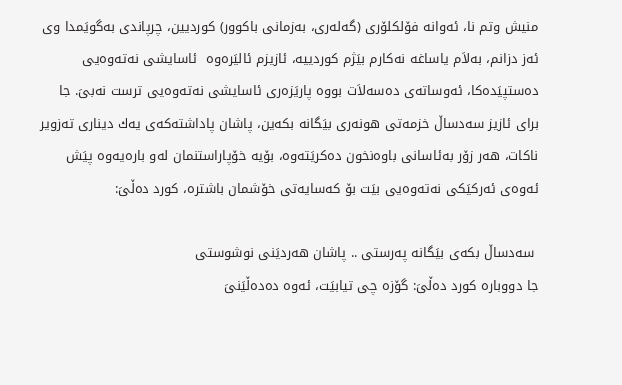منیش وتم نا، ئه‌وانه‌ فۆلكلۆری (گه‌له‌ری، به‌زمانی باكوور) كوردیین، چرپاندی به‌گویَمدا وی ئه‌ز‌ دزانم، به‌لاَم یاساغه‌ نه‌كارم بیَژم كوردییه‌، ئازیزم ئالیَره‌وه‌  ئاسایشی نه‌ته‌وه‌یی ده‌ستپیَده‌كا، ئه‌وساته‌ی ده‌سه‌لاَت بووه‌ پاریَزه‌ری ئاسایشی نه‌ته‌وه‌یی ترست نه‌بیَ. جا برای ئازیز سه‌دساڵ خزمه‌تی هونه‌ری بیَگانه‌ بكه‌ین، پاشان پاداشته‌كه‌ی یه‌ك دیناری ته‌زویر ناكات، هه‌ر زۆر به‌ئاسانی باوه‌نخون ده‌كریَته‌وه‌، بۆیه‌ خۆپاراستنمان له‌و باره‌یه‌وه‌ پیَش ئه‌وه‌ی ئه‌ركیَكی نه‌ته‌وه‌یی بیَت بۆ كه‌سایه‌تی خۆشمان باشتره‌، كورد ده‌ڵیَ:

 سه‌دساڵ بكه‌ی بیَگانه‌ په‌رستی .. پاشان هه‌ردیَنی نوشوستی
جا دووباره‌ كورد ده‌ڵیَ: گۆزه‌ چی تیابیَت، ئه‌وه‌ ده‌ده‌ڵیَنیَ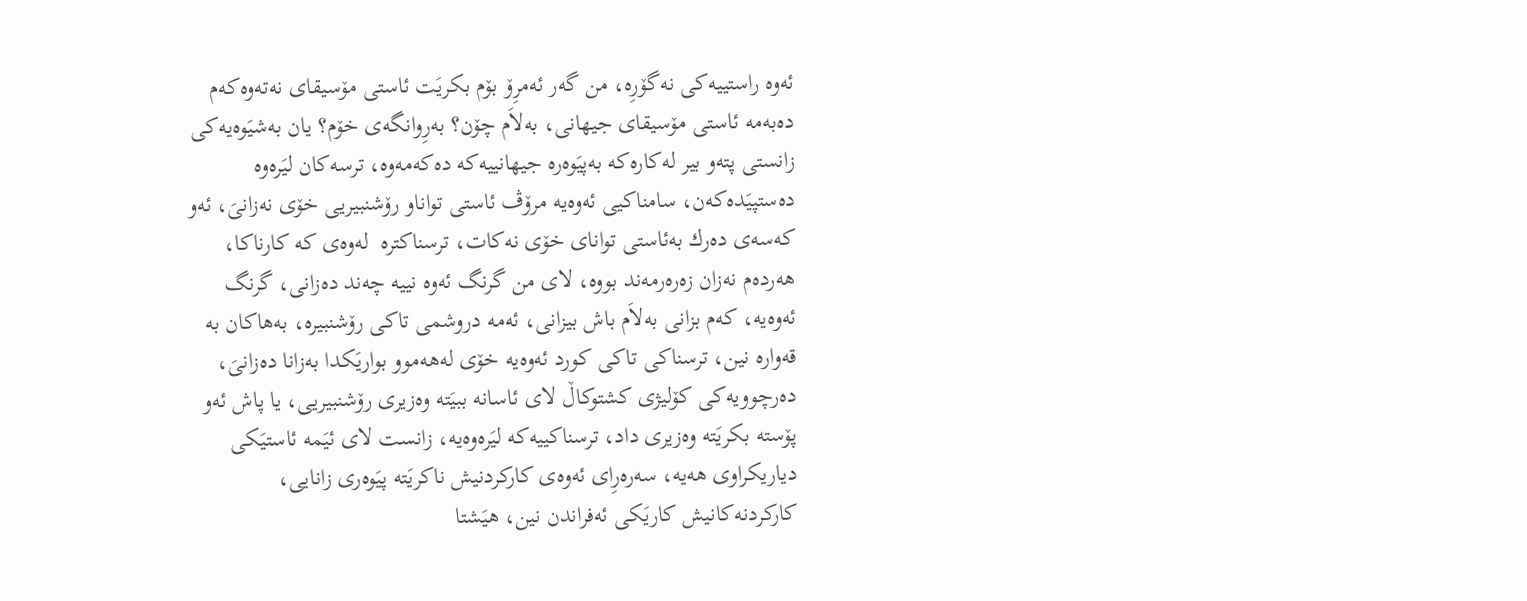ئه‌وه‌ راستییه‌كی نه‌گۆرِه‌، من گه‌ر ئه‌مرِۆ بۆم بكریَت ئاستی مۆسیقای نه‌ته‌وه‌كه‌م ده‌به‌مه‌ ئاستی مۆسیقای جیهانی، به‌لاَم چۆن؟ به‌رِوانگه‌ی خۆم؟ یان به‌شیَوه‌یه‌كی زانستی پته‌و بیر له‌كاره‌كه‌ به‌پیَوه‌ره‌ جیهانییه‌كه‌ ده‌كه‌مه‌وه‌، ترسه‌كان لیَره‌وه‌ ده‌ستپیَده‌كه‌ن، سامناكیی ئه‌وه‌یه‌ مرۆڤ ئاستی تواناو رۆشنبیریی خۆی نه‌زانیَ، ئه‌و كه‌سه‌ی ده‌رك به‌ئاستی توانای خۆی نه‌كات، ترسناكتره‌  له‌وه‌ی كه‌ كارناكا، هه‌رده‌م نه‌زان زه‌ره‌رمه‌ند بووه‌، لای من گرنگ ئه‌وه‌ نییه‌ چه‌ند ده‌زانی، گرنگ ئه‌وه‌یه‌، كه‌م بزانی به‌لاَم باش بیزانی، ئه‌مه‌ دروشمی تاكی رۆشنبیره‌، به‌هاكان به‌ قه‌واره‌ نین، ترسناكی تاكی كورد ئه‌وه‌یه‌ خۆی له‌هه‌موو بواریَكدا به‌زانا ده‌زانیَ، ده‌رچوویه‌كی كۆلیژی كشتوكاڵ لای ئاسانه‌ ببیَته‌ وه‌زیری رۆشنبیریی، یا پاش ئه‌و پۆسته‌ بكریَته‌ وه‌زیری داد، ترسناكییه‌كه‌ لیَره‌وه‌یه‌، زانست لای ئیَمه‌ ئاستیَكی دیاریكراوی هه‌یه‌، سه‌ره‌رِای ئه‌وه‌ی كاركردنیش ناكریَته‌ پیَوه‌ری زانایی، كاركردنه‌كانیش كاریَكی ئه‌فراندن نین، هیَشتا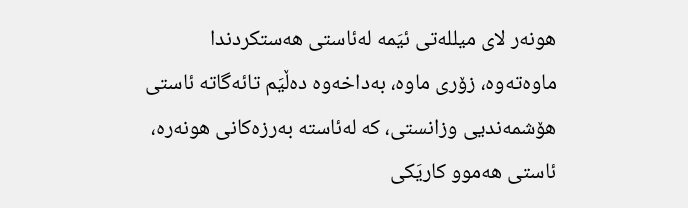هونه‌ر لای میلله‌تی ئیَمه‌ له‌ئاستی هه‌ستكردندا ماوه‌ته‌وه‌، زۆری ماوه‌، به‌داخه‌وه‌ ده‌ڵیَم تائه‌گاته‌ ئاستی هۆشمه‌ندیی وزانستی، كه‌ له‌ئاسته‌ ‌به‌رزه‌كانی هونه‌ره‌، ئاستی هه‌موو كاریَكی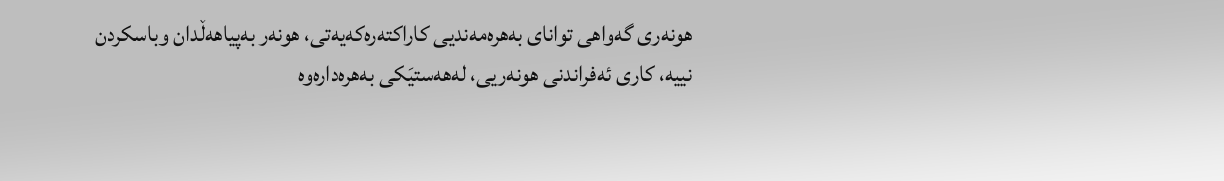هونه‌ری گه‌واهی توانای به‌هره‌مه‌ندیی كاراكته‌ره‌كه‌یه‌تی، هونه‌ر به‌پیاهه‌ڵدان وباسكردن نییه‌، كاری ئه‌فراندنی هونه‌ریی، له‌هه‌ستیَكی به‌هره‌داره‌وه‌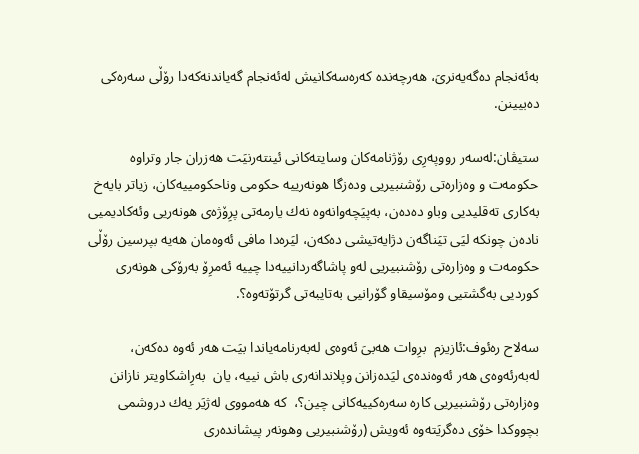به‌ئه‌نجام ده‌گه‌یه‌نریَ، هه‌رچه‌نده‌ كه‌ره‌سه‌كانیش له‌ئه‌نجام گه‌یاندنه‌كه‌دا رۆڵی سه‌ره‌كی ده‌بیینن.

ستیڤان:له‌سه‌ر رووپه‌رِی رۆژنامه‌كان وسایته‌كانی ئینته‌رنیَت هه‌زران جار وتراوه‌ حكومه‌ت و وه‌زاره‌تی رۆشنبیریی وده‌زگا هونه‌رییه‌ حكومی وناحكومییه‌كان، زیاتر بایه‌خ به‌كاری ته‌قلیدیی وباو ده‌ده‌ن، به‌پیَچه‌وانه‌وه‌ نه‌ك یارمه‌تی پرِۆژه‌ی هونه‌ریی وئه‌كادیمیی ناده‌ن چونكه‌ لیَی تیَناگه‌ن دژایه‌تیشی ده‌كه‌ن، لیَره‌دا مافی ئه‌وه‌مان هه‌یه‌ بپرسین رۆڵی حكومه‌ت و وه‌زاره‌تی رۆشنبیریی له‌و پاشاگه‌ردانییه‌دا چییه‌ ئه‌مرِۆ به‌رۆكی هونه‌ری كوردیی به‌گشتیی ومۆسیقاو گۆرانیی به‌تایبه‌تی گرتۆته‌وه‌؟.

سه‌لاح ره‌ئوف:ئازیزم  برِوات هه‌بیَ ئه‌وه‌ی له‌به‌رنامه‌یاندا بیَت هه‌ر ئه‌وه‌ ده‌كه‌ن، له‌به‌رئه‌وه‌ی هه‌ر ئه‌وه‌نده‌ی لیَده‌زانن وپلاندانه‌ری باش نییه‌، یان  به‌رِاشكاویتر نازانن وه‌زاره‌تی رۆشنبیریی كاره‌ سه‌ره‌كییه‌كانی چین‌؟،  كه‌ هه‌مووی له‌ژیَر یه‌ك دروشمی بچووكدا خۆی ده‌گریَته‌وه‌ ئه‌ویش (رۆشنبیریی وهونه‌ر پیشانده‌ری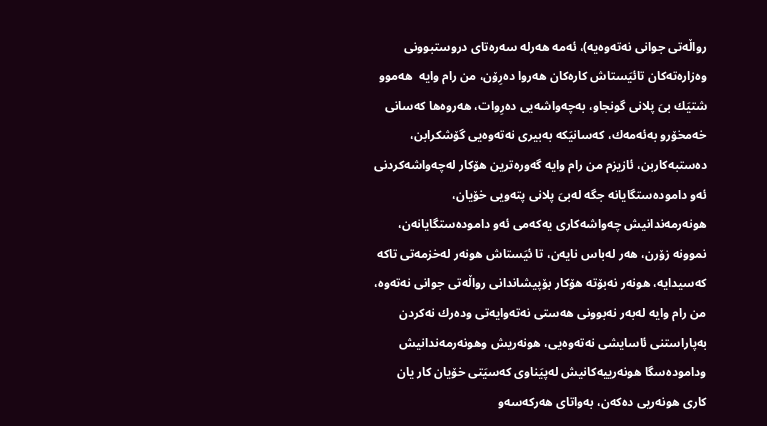رواڵه‌تی جوانی نه‌ته‌وه‌یه‌)، ئه‌مه‌ هه‌رله‌ سه‌ره‌تای دروستبوونی وه‌زاره‌ته‌كان تائیَستاش كاره‌كان هه‌روا ده‌رِۆن، من رام وایه‌  هه‌موو شتیَك بیَ پلانی گونجاو، به‌چه‌واشه‌یی ده‌رِوات، هه‌روه‌ها كه‌سانی خه‌مخۆرو به‌ئه‌مه‌ك، كه‌سانیَكه‌ به‌بیری نه‌ته‌وه‌یی گۆشكرابن، ده‌ستبه‌كاربن، ئازیزم من رام وایه‌ گه‌وره‌ترین هۆكار له‌چه‌واشه‌كردنی ئه‌و داموده‌ستگایانه‌ جگه‌ له‌بیَ پلانی پته‌ویی خۆیان، هونه‌رمه‌ندانیش چه‌واشه‌كاری یه‌كه‌می ئه‌و داموده‌ستگایانه‌ن، نموونه‌ زۆرن، هه‌ر له‌باس نایه‌ن، تا ئیَستاش هونه‌ر له‌خزمه‌تی تاكه‌ كه‌سیدایه‌، هونه‌ر نه‌بۆته‌ هۆكار بۆپیشاندانی رواڵه‌تی جوانی نه‌ته‌وه‌، من رام وایه‌ له‌به‌ر نه‌بوونی هه‌ستی نه‌ته‌وایه‌تی وده‌رك نه‌كردن به‌پاراستنی ئاسایشی نه‌ته‌وه‌یی، هونه‌ریش وهونه‌رمه‌ندانیش وداموده‌سگا هونه‌رییه‌كانیش له‌پیَناوی كه‌سیَتی خۆیان كار یان كاری هونه‌ریی ده‌كه‌ن، به‌واتای هه‌ركه‌سه‌و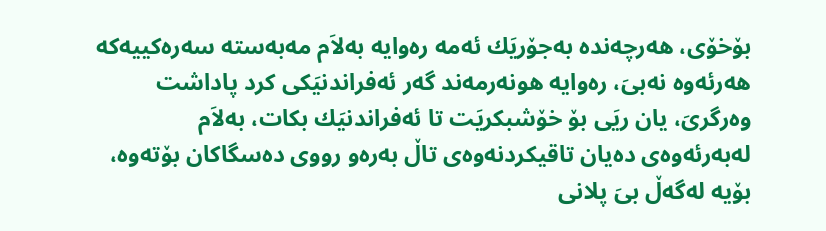بۆخۆی، هه‌رچه‌نده‌ به‌جۆریَك ئه‌مه‌ ره‌وایه‌ به‌لاَم مه‌به‌سته‌ سه‌ره‌كییه‌كه‌ هه‌رئه‌وه‌ نه‌بیَ، ره‌وایه‌ هونه‌رمه‌ند گه‌ر ئه‌فراندنیَكی كرد پاداشت وه‌رگریَ، یان ریَی بۆ خۆشبكریَت تا ئه‌فراندنیَك بكات، به‌لاَم له‌به‌رئه‌وه‌ی ده‌یان تاقیكردنه‌وه‌ی تاڵ به‌ره‌و رووی ده‌سگاكان بۆته‌وه‌، بۆیه‌ له‌گه‌ڵ بیَ پلانی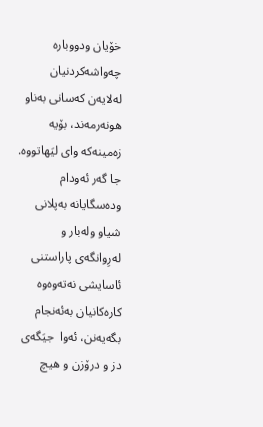خۆیان ودووباره‌ چه‌واشه‌كردنیان له‌لایه‌ن كه‌سانی به‌ناو هونه‌رمه‌ند، بۆیه‌ زه‌مینه‌كه‌ وای لیَهاتووه‌. جا گه‌ر ئه‌ودام وده‌سگایانه‌ به‌پلانی شیاو وله‌بار و له‌رِوانگه‌ی پاراستنی ئاسایشی نه‌ته‌وه‌وه‌ كاره‌كانیان به‌ئه‌نجام بگه‌یه‌نن، ئه‌وا  جیَگه‌ی دز و درۆزن و هیچ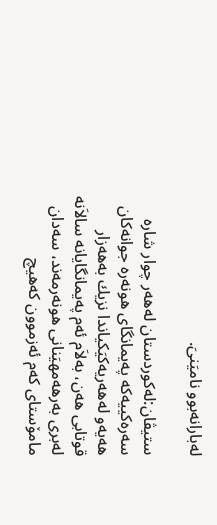له‌بارانه‌بوو نامیَنیَ.

ستیڤان:له‌كوردستان له‌هه‌ر چوار شاره‌ سه‌ره‌كییه‌كه‌ په‌یمانگای هونه‌ره‌ جوانه‌كان هه‌یه‌و له‌هه‌ریه‌كیَكیاندا نزیك به‌هه‌زار قوتابی هه‌ن، به‌لاَم ئه‌م په‌یمانگایانه‌ سالاَنه‌ له‌بری به‌رهه‌مهیَنانی هونه‌رمه‌ند، سه‌دان مامۆستای كه‌م ئه‌زموون كه‌هیچ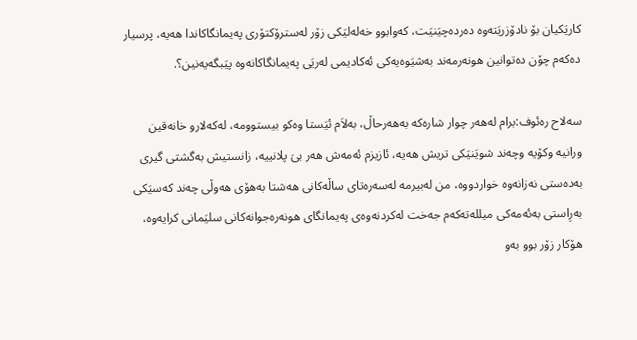كاریَكیان بۆ نادۆزریَته‌وه‌ ده‌رده‌چیَنیَت، كه‌وابوو خه‌له‌لیَكی زۆر له‌سترۆكتۆری په‌یمانگاكاندا هه‌یه‌، پرسیار ده‌كه‌م چۆن ده‌توانین هونه‌رمه‌ند به‌شیَوه‌یه‌كی ئه‌كادیمی له‌ریَی په‌یمانگاكانه‌وه‌ پیَبگه‌یه‌نین؟.

سه‌لاح ره‌ئوف:برام له‌هه‌ر چوار شاره‌كه‌ به‌هه‌رحاڵ، به‌لاَم ئیَستا وه‌كو بیستوومه‌، له‌كه‌لارو خانه‌قین ورانیه‌ وكۆیه‌ وچه‌ند شویَنیَكی تریش هه‌یه‌، ئازیزم ئه‌مه‌ش هه‌ر بیَ پلانییه‌، زانستیش به‌گشتی گیری به‌ده‌ستی نه‌زانه‌وه‌ خواردووه‌، من له‌بیرمه‌ له‌سه‌ره‌تای ساڵه‌كانی هه‌شتا به‌هۆی هه‌وڵی چه‌ند كه‌سیَكی به‌رِاستی به‌ئه‌مه‌كی میلله‌ته‌كه‌م جه‌خت له‌كردنه‌وه‌ی په‌یمانگای هونه‌ره‌جوانه‌كانی سلیَمانی كرایه‌وه‌، هۆكار زۆر بوو به‌و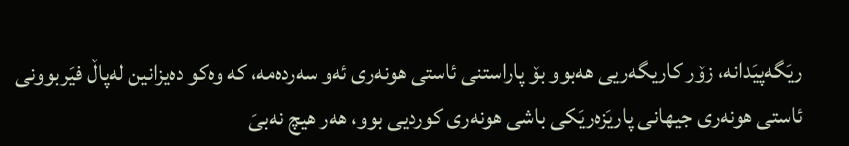ریَگه‌پیَدانه‌، زۆر كاریگه‌ریی هه‌بوو بۆ پاراستنی ئاستی هونه‌ری ئه‌و سه‌رده‌مه‌، كه‌ وه‌كو ده‌یزانین له‌پاڵ فیَربوونی ئاستی هونه‌ری جیهانی پاریَزه‌ریَكی باشی هونه‌ری كوردیی بوو، هه‌ر هیچ نه‌بیَ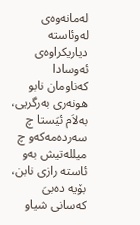له‌مانه‌وه‌ی له‌وئاسته‌ دیاریكراوه‌ی ئه‌وسادا كه‌ناومان نابو هونه‌ری به‌رگریی، به‌لاَم ئیَستا چ سه‌رده‌مه‌كه‌و چ میلله‌تیش به‌و ئاسته‌ رازی نابن، بۆیه‌ ده‌بیَ كه‌سانی شیاو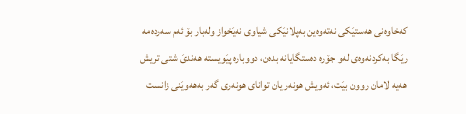كه‌خاوه‌نی هه‌ستیَكی نه‌ته‌وه‌ین به‌پلانیَكی شیاوی نه‌یَخواز وله‌بار بۆ ئه‌م سه‌رده‌مه‌ ریَگا به‌كردنه‌وه‌ی له‌و جۆره‌ ده‌ستگایانه‌ بده‌ن، دووباره‌ پیَویسته‌ هه‌ندیَ شتی تریش هه‌یه‌ لامان روون بیَت، ئه‌ویش هونه‌ر یان توانای هونه‌ری گه‌ر به‌هه‌ویَنی زانست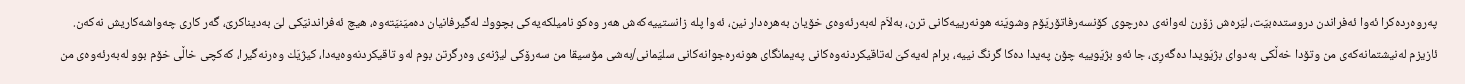په‌روه‌رده‌كرا ئه‌وا ئه‌فراندن دروستده‌بیَت، لیَره‌ش زۆرن له‌وانه‌ی ده‌رچوی كۆنسه‌رفاتۆریَۆم وشویَنه‌ هونه‌رییه‌كانی ترن، به‌لاَم له‌به‌رئه‌وه‌ی خۆیان به‌هره‌دار نین، ئه‌وا پله‌ زانستییه‌كه‌ش هه‌ر وه‌كو نامیلكه‌یه‌كی بچووك له‌گیرفانیان ده‌میَنیَته‌وه‌، هیچ ئه‌فراندنیَكی لیَ به‌دیناكریَ، گه‌ر كاری چه‌واشه‌كاریش نه‌كه‌ن. ئازیزم له‌نیشتمانه‌كه‌ی من وتۆدا خه‌ڵكی به‌دوای بژیَویدا ده‌گه‌رِیَ، جا ئه‌و بژیَوییه‌ چۆن په‌یدا ده‌كا گرنگ نییه‌، برام له‌یه‌كیَ له‌تاقیكردنه‌وه‌كانی په‌یمانگای هونه‌ره‌جوانه‌كانی سلیَمانی/به‌شی مۆسیقا من سه‌رۆكی لیژنه‌ی وه‌رگرتن بوم له‌و تاقیكردنه‌وه‌یه‌دا، كیژیَك وه‌رنه‌گیرا، كه‌كچی خاڵی خۆم بوو له‌به‌رئه‌وه‌ی من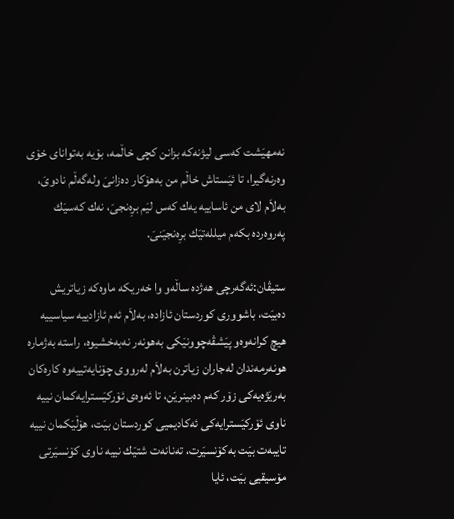نه‌مهیَشت كه‌سی لیژنه‌كه‌ بزانن كچی خاڵمه‌، بۆیه‌ به‌توانای خۆی وه‌رنه‌گیرا، تا ئیَستاش خاڵم من به‌هۆكار ده‌زانیَ وله‌گه‌ڵم نادویَ، به‌لاَم لای من ئاساییه‌ یه‌ك كه‌س لیَم برِه‌نجیَ، نه‌ك كه‌سیَك په‌روه‌رده‌ بكه‌م میلله‌تیَك برِه‌نجیَنیَ.

ستیڤان:ئه‌گه‌رچی هه‌ژده‌ ساڵه‌و وا خه‌ریكه‌ ماوه‌كه‌ زیاتریش ده‌بیَت، باشووری كوردستان ئازاده‌، به‌لاَم ئه‌م ئازادییه‌ سیاسییه‌ هیچ كرانه‌وه‌و پیَشڤه‌چوونیَكی به‌هونه‌ر نه‌به‌خشیوه‌، راسته‌ به‌ژماره‌ هونه‌رمه‌ندان له‌جاران زیاترن به‌لاَم له‌رووی چۆنایه‌تییه‌وه‌ كاره‌كان به‌ریَژه‌یه‌كی زۆر كه‌م ده‌بینریَن، تا ئه‌وه‌ی ئۆركیَسترایه‌كمان نییه‌ ناوی ئۆركیَسترایه‌كی ئه‌كادیمیی كوردستان بیَت، هۆڵیَكمان نییه‌ تایبه‌ت بیَت به‌كۆنسیَرت، ته‌نانه‌ت شتیَك نییه‌ ناوی كۆنسیَرتی مۆسیقیی بیَت، ئایا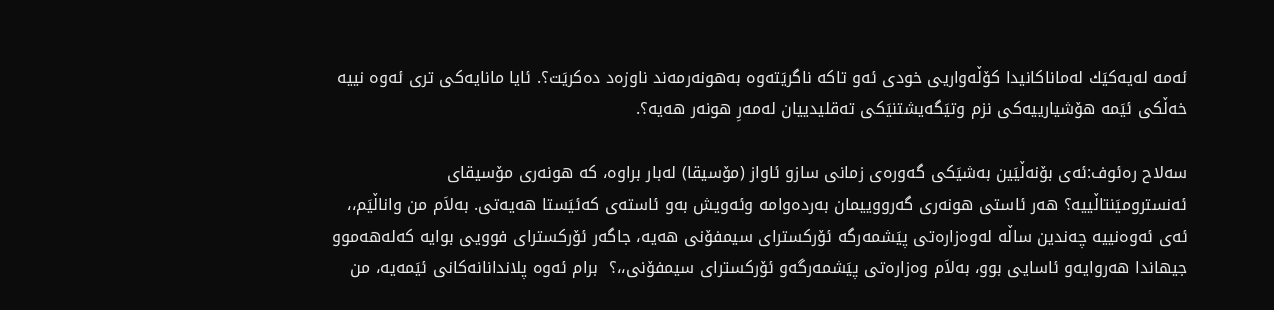ئه‌مه‌ له‌یه‌كیَك له‌ماناكانیدا كۆڵه‌واریی خودی ئه‌و تاكه‌ ناگریَته‌وه‌ به‌هونه‌رمه‌ند ناوزه‌د ده‌كریَت؟. ئایا مانایه‌كی تری ئه‌وه‌ نییه‌ خه‌ڵكی ئیَمه‌ هۆشیارییه‌كی نزم وتیَگه‌یشتنیَكی ته‌قلیدییان له‌مه‌رِ هونه‌ر هه‌یه‌؟.

سه‌لاح ره‌ئوف:ئه‌ی بۆنه‌ڵیَین به‌شیَكی گه‌وره‌ی زمانی سازو ئاواز (مۆسیقا) له‌بار براوه‌، كه‌ هونه‌ری مۆسیقای ئه‌نسترومیَنتاڵییه‌؟ هه‌ر ئاستی هونه‌ری گه‌رووییمان به‌رده‌وامه‌ وئه‌ویش به‌و ئاسته‌ی كه‌ئیَستا هه‌یه‌تی. به‌لاَم من واناڵیَم،، ئه‌ی ئه‌وه‌نییه‌ چه‌ندین ساڵه‌ له‌وه‌زاره‌تی پیَشمه‌رگه‌ ئۆركسترای سیمفۆنی هه‌یه‌، جاگه‌ر ئۆركسترای فوویی بوایه‌ كه‌له‌هه‌موو جیهاندا هه‌روایه‌و ئاسایی بوو، به‌لاَم وه‌زاره‌تی پیَشمه‌رگه‌و ئۆركسترای سیمفۆنی،،؟  برام ئه‌وه‌ پلاندانانه‌كانی ئیَمه‌یه‌، من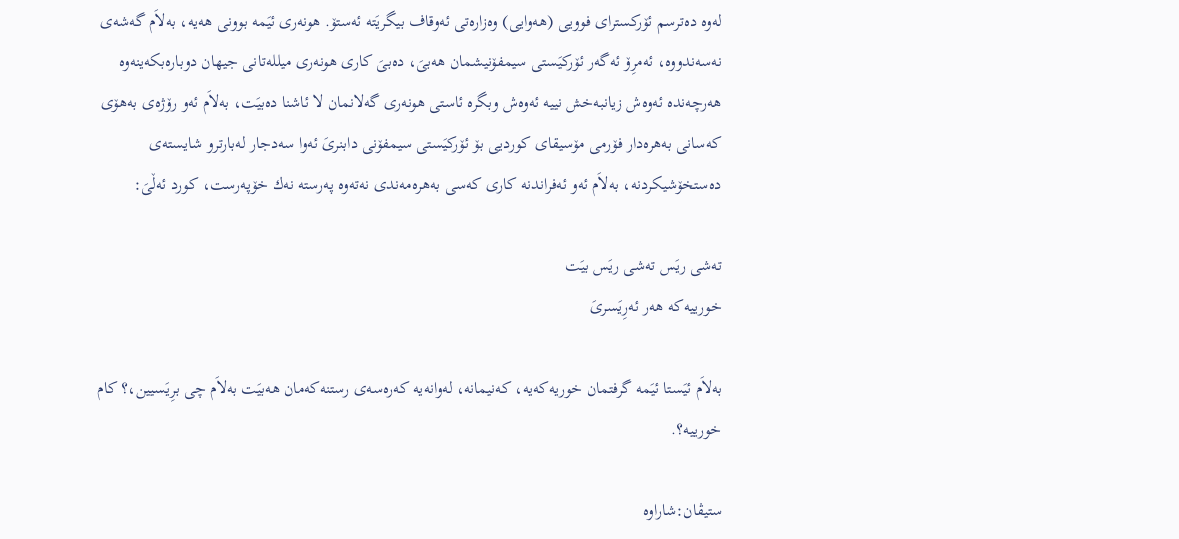له‌وه‌ ده‌ترسم ئۆركسترای فوویی (هه‌وایی) وه‌زاره‌تی ئه‌وقاف بیگریَته‌ ئه‌ستۆ. هونه‌ری ئیَمه‌ بوونی هه‌یه‌، به‌لاَم گه‌شه‌ی نه‌سه‌ندووه‌، ئه‌مرِۆ ئه‌گه‌ر ئۆركیَستی سیمفۆنیشمان هه‌بیَ، ده‌بیَ كاری هونه‌ری میلله‌تانی جیهان دوباره‌بكه‌ینه‌وه‌ هه‌رچه‌نده‌ ئه‌وه‌ش زیانبه‌خش نییه‌ ئه‌وه‌ش وبگره‌ ئاستی هونه‌ری گه‌لانمان لا ئاشنا ده‌بیَت، به‌لاَم ئه‌و رۆژه‌ی به‌هۆی كه‌سانی به‌هره‌دار فۆرمی مۆسیقای كوردیی بۆ ئۆركیَستی سیمفۆنی دابنریَ ئه‌وا سه‌دجار له‌بارترو شایسته‌ی ده‌ستخۆشیكردنه‌، به‌لاَم ئه‌و ئه‌فراندنه‌ كاری كه‌سی به‌هره‌مه‌ندی نه‌ته‌وه‌ په‌رسته‌ نه‌ك خۆپه‌رست، كورد ئه‌ڵیَ:

ته‌شی ریَس ته‌شی ریَس بیَت
خورییه‌كه‌ هه‌ر ئه‌رِیَسریَ

به‌لاَم ئیَستا ئیَمه‌ گرفتمان خوریه‌كه‌یه‌، كه‌نیمانه‌، له‌وانه‌یه‌ كه‌ره‌سه‌ی رستنه‌كه‌مان هه‌بیَت به‌لاَم چی برِیَسیین،؟ كام  خورییه‌؟.

ستیڤان:شاراوه‌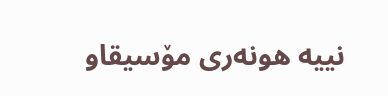نییه‌ هونه‌ری مۆسیقاو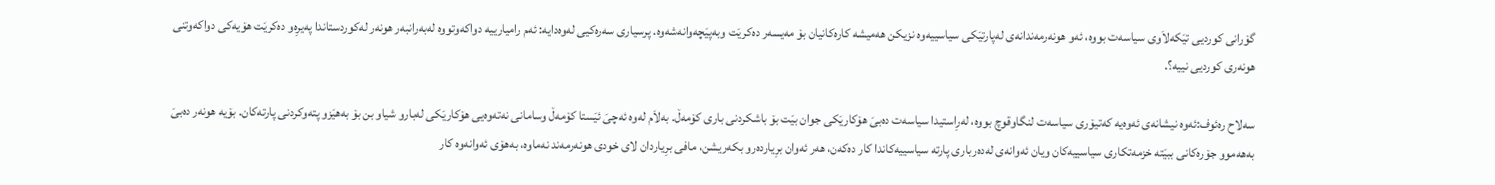گۆرانی كوردیی تیَكه‌لاَوی سیاسه‌ت بووه‌، ئه‌و هونه‌رمه‌ندانه‌ی له‌پارتیَكی سیاسییه‌وه‌ نزیكن هه‌میشه‌ كاره‌كانیان بۆ مه‌یسه‌ر ده‌كریَت وبه‌پیَچه‌وانه‌شه‌وه‌. پرسیاری سه‌ره‌كیی له‌وه‌دایه‌: ئه‌م رامیارییه‌ دواكه‌وتووه‌ له‌به‌رانبه‌ر هونه‌ر له‌كوردستاندا په‌یرِه‌و ده‌كریَت هۆیه‌كی دواكه‌وتنی هونه‌ری كوردیی نییه‌؟.

سه‌لاح ره‌ئوف:ئه‌وه‌ نیشانه‌ی ئه‌وه‌یه‌ كه‌تیۆری سیاسه‌ت لنگاوقوچ بووه‌، له‌رِاستیدا سیاسه‌ت ده‌بیَ هۆكاریَكی جوان بیَت بۆ باشكردنی باری كۆمه‌ڵ. به‌لاَم له‌وه‌ ئه‌چیَ ئیَستا كۆمه‌ڵ وسامانی نه‌ته‌وه‌یی هۆكاریَكی له‌بارو شیاو بن بۆ به‌هیَزو پته‌وكردنی پارته‌كان. بۆیه‌ هونه‌ر ده‌بیَ به‌هه‌موو جۆره‌كانی ببیَته‌ خزمه‌تكاری سیاسییه‌كان ویان ئه‌وانه‌ی له‌ده‌رباری ‌پارته‌ ‌سیاسییه‌كاندا كار ده‌كه‌ن، هه‌ر ئه‌وان برِیارده‌رو بكه‌ریشن، مافی برِیاردان لای خودی هونه‌رمه‌ند نه‌ماوه‌، به‌هۆی ئه‌وانه‌وه‌ كار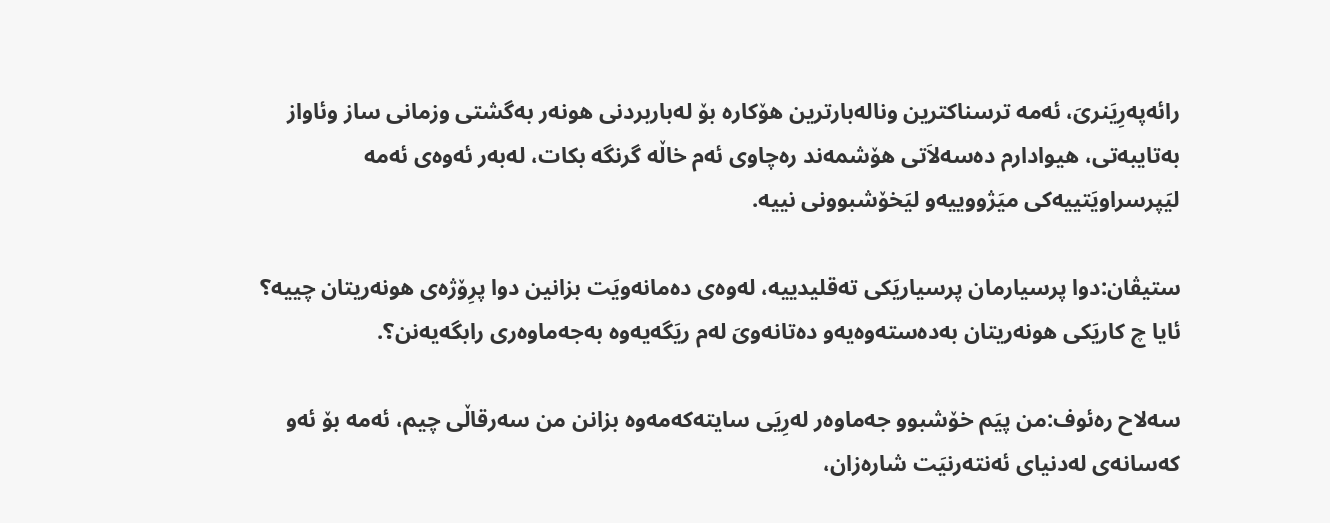رائه‌په‌رِیَنریَ، ئه‌مه‌ ترسناكترین وناله‌بارترین هۆكاره‌ بۆ له‌باربردنی هونه‌ر به‌گشتی وزمانی ساز وئاواز به‌تایبه‌تی، هیوادارم ده‌سه‌لاَتی هۆشمه‌ند ره‌چاوی ئه‌م خاڵه‌ گرنگه‌ بكات، له‌به‌ر ئه‌وه‌ی ئه‌مه‌ لیَپرسراویَتییه‌كی میَژووییه‌و لیَخۆشبوونی نییه‌.

ستیڤان:دوا پرسیارمان پرسیاریَكی ته‌قلیدییه‌، له‌وه‌ی ده‌مانه‌ویَت بزانین دوا پرِۆژه‌ی هونه‌ریتان چییه‌؟ ئایا چ كاریَكی هونه‌ریتان به‌ده‌سته‌وه‌یه‌و ده‌تانه‌ویَ له‌م ریَگه‌یه‌وه‌ به‌جه‌ماوه‌ری رابگه‌یه‌نن؟.

سه‌لاح ره‌ئوف:من پیَم خۆشبوو جه‌ماوه‌ر له‌رِیَی سایته‌كه‌مه‌وه‌ بزانن من سه‌رقاڵی چیم، ئه‌مه‌ بۆ ئه‌و كه‌سانه‌ی له‌دنیای ئه‌نته‌رنیَت شاره‌زان،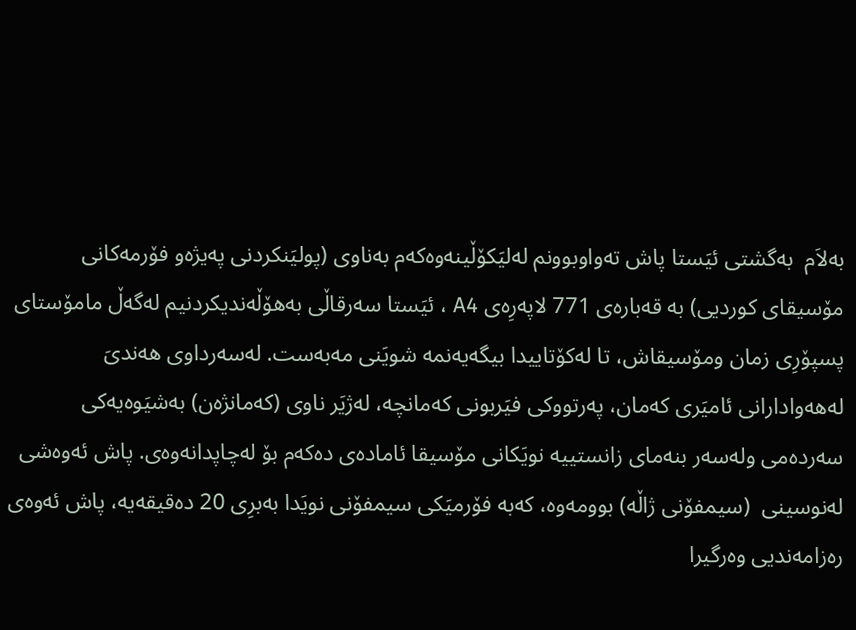به‌لاَم  به‌گشتی ئیَستا پاش ته‌واوبوونم له‌لیَكۆڵینه‌وه‌كه‌م به‌ناوی (پولیَنكردنی په‌یژه‌و فۆرمه‌كانی مۆسیقای كوردیی) به‌ قه‌باره‌ی 771 لاپه‌رِه‌ی A4 ، ئیَستا سه‌رقاڵی به‌هۆڵه‌ندیكردنیم له‌گه‌ڵ مامۆستای پسپۆرِی زمان ومۆسیقاش، تا له‌كۆتاییدا بیگه‌یه‌نمه‌ شویَنی مه‌به‌ست. له‌سه‌رداوی هه‌ندیَ له‌هه‌وادارانی ئامیَری كه‌مان، په‌رتووكی فیَربونی كه‌مانچه‌، له‌ژیَر ناوی (كه‌مانژه‌ن) به‌شیَوه‌یه‌كی سه‌رده‌می وله‌سه‌ر بنه‌مای زانستییه‌ نویَكانی مۆسیقا ئاماده‌ی ده‌كه‌م بۆ له‌چاپدانه‌وه‌ی. پاش ئه‌وه‌شی له‌نوسینی  (سیمفۆنی ژاڵه‌) بوومه‌وه‌، كه‌به‌ ‌فۆرمیَكی سیمفۆنی نویَدا به‌برِی 20 ده‌قیقه‌یه‌، پاش ئه‌وه‌ی ره‌زامه‌ندیی وه‌رگیرا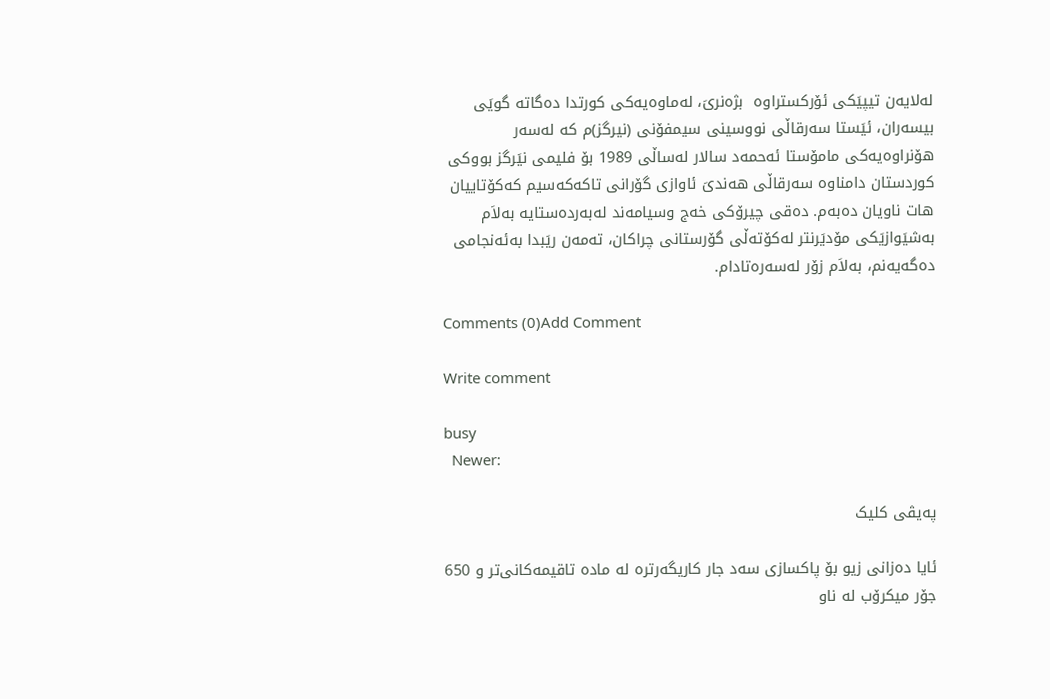له‌لایه‌ن تیپیَكی ئۆركستراوه‌  بژه‌نریَ، له‌ماوه‌یه‌كی كورتدا ده‌گاته‌ گویَی بیسه‌ران، ئیَستا سه‌رقاڵی نووسینی سیمفۆنی (نیرگز)م كه‌ له‌سه‌ر هۆنراوه‌یه‌كی مامۆستا ئه‌حمه‌د سالار له‌ساڵی 1989 بۆ فلیمی نیَرگز بووكی كوردستان دامناوه سه‌رقاڵی هه‌ندیَ ئاوازی گۆرانی تاكه‌كه‌سیم كه‌كۆتاییان هات ناویان ده‌به‌م. ده‌قی چیرۆكی خه‌ج وسیامه‌ند له‌به‌رده‌ستایه‌ به‌لاَم به‌شیَوازیَكی مۆدیَرنتر له‌كۆته‌ڵی گۆرستانی چراكان، ته‌مه‌ن ریَبدا به‌ئه‌نجامی ده‌گه‌یه‌نم، به‌لاَم زۆر له‌سه‌ره‌تادام.

Comments (0)Add Comment

Write comment

busy
  Newer:

په‌یڤی کلیک

ئایا ده‌زانی زیو بۆ پاکسازی سه‌د جار کاریگه‌رتره له ماده‌ تاقیمه‌کانی‌تر و 650 جۆر میکرۆب له ناو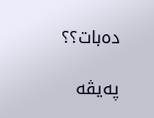ده‌بات؟؟

په‌یڤه‌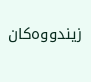زیندووه‌کان